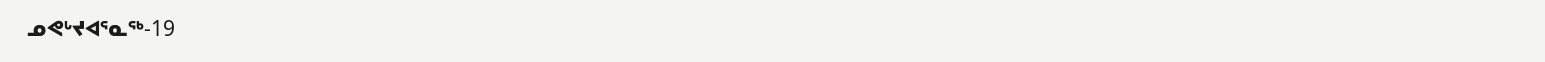ᓄᕙᒡᔪᐊᕐᓇᖅ-19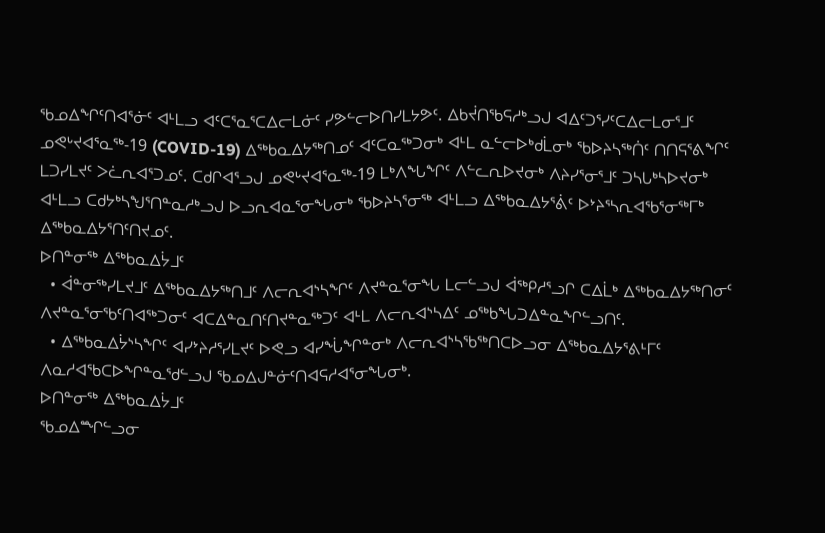ᖃᓄᐃᖏᑦᑎᐊᕐᓃᑦ ᐊᒻᒪᓗ ᐊᑦᑕᕐᓇᕐᑕᐃᓕᒪᓃᑦ ᓯᕗᓪᓕᐅᑎᓯᒪᔭᕗᑦ. ᐃᑲᔫᑎᖃᕋᓱᒃᓗᒍ ᐊᐃᑦᑐᕐᓯᑦᑕᐃᓕᒪᓂᕐᒧᑦ ᓄᕙᒡᔪᐊᕐᓇᖅ-19 (COVID-19) ᐃᖅᑲᓇᐃᔭᖅᑎᓄᑦ ᐊᑦᑕᓇᖅᑐᓂᒃ ᐊᒻᒪ ᓇᓪᓕᐅᒃᑯᒫᓂᒃ ᖃᐅᔨᓴᖅᑏᑦ ᑎᑎᕋᕐᕕᖏᑦ ᒪᑐᓯᒪᔪᑦ ᐳᓛᕆᐊᕐᑐᓄᑦ. ᑕᑯᒋᐊᕐᓗᒍ ᓄᕙᒡᔪᐊᕐᓇᖅ-19 ᒪᒃᐱᖓᖏᑦ ᐱᓪᓚᕆᐅᔪᓂᒃ ᐱᔨᓯᕐᓂᕐᒧᑦ ᑐᓴᒐᒃᓴᐅᔪᓂᒃ ᐊᒻᒪᓗ ᑕᑯᔭᒃᓴᖑᕐᑎᓐᓇᓱᒃᓗᒍ ᐅᓗᕆᐊᓇᕐᓂᖓᓂᒃ ᖃᐅᔨᓴᕐᓂᖅ ᐊᒻᒪᓗ ᐃᖅᑲᓇᐃᔭᕐᕖᑦ ᐅᔾᔨᕐᓴᕆᐊᖃᕐᓂᖅᒥᒃ ᐃᖅᑲᓇᐃᔭᕐᑎᑦᑎᔪᓄᑦ.
ᐅᑎᓐᓂᖅ ᐃᖅᑲᓇᐃᔮᒧᑦ
  • ᐋᓐᓂᖅᓯᒪᔪᒧᑦ ᐃᖅᑲᓇᐃᔭᖅᑎᒧᑦ ᐱᓕᕆᐊᔅᓴᖏᑦ ᐱᔪᓐᓇᕐᓂᖓ ᒪᓕᓪᓗᒍ ᐋᖅᑭᓱᕐᓗᒋ ᑕᐃᒫᒃ ᐃᖅᑲᓇᐃᔭᖅᑎᓂᑦ ᐱᔪᓐᓇᕐᓂᖃᑦᑎᐊᖅᑐᓂᑦ ᐊᑕᐃᓐᓇᑎᑦᑎᔪᓐᓇᖅᑐᑦ ᐊᒻᒪ ᐱᓕᕆᐊᔅᓴᐃᑦ ᓄᖅᑲᖓᑐᐃᓐᓇᖏᓪᓗᑎᑦ.
  • ᐃᖅᑲᓇᐃᔮᔅᓴᖏᑦ ᐊᓯᔾᔨᓱᕐᓯᒪᔪᑦ ᐅᕙᓗ ᐊᓯᖔᖏᓐᓂᒃ ᐱᓕᕆᐊᔅᓴᖃᖅᑎᑕᐅᓗᓂ ᐃᖅᑲᓇᐃᔭᕐᕕᒻᒥᑦ ᐱᓇᓱᐊᖃᑕᐅᖏᓐᓇᖁᓪᓗᒍ ᖃᓄᐃᒍᓐᓃᑦᑎᐊᕋᓱᐊᕐᓂᖓᓂᒃ.
ᐅᑎᓐᓂᖅ ᐃᖅᑲᓇᐃᔮᒧᑦ
ᖃᓄᐃᙱᓪᓗᓂ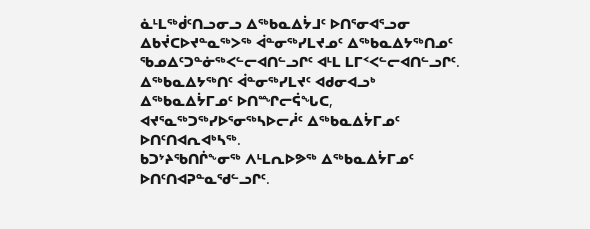ᓈᒻᒪᖅᑰᑦᑎᓗᓂᓗ ᐃᖅᑲᓇᐃᔮᒧᑦ ᐅᑎᕐᓂᐊᕐᓗᓂ ᐃᑲᔫᑕᐅᔪᓐᓇᖅᐳᖅ ᐋᓐᓂᖅᓯᒪᔪᓄᑦ ᐃᖅᑲᓇᐃᔭᖅᑎᓄᑦ ᖃᓄᐃᑦᑐᓐᓃᖅᐸᓪᓕᐊᑎᓪᓗᒋᑦ ᐊᒻᒪ ᒪᒥᑉᐸᓪᓕᐊᑎᓪᓗᒋᑦ. ᐃᖅᑲᓇᐃᔭᖅᑎᑦ ᐋᓐᓂᖅᓯᒪᔪᑦ ᐊᑯᓂᐊᓗᒃ ᐃᖅᑲᓇᐃᔮᒥᓄᑦ ᐅᑎᙱᓕᕌᖓᑕ, ᐊᔪᕐᓇᖅᑐᖅᓯᐅᕐᓂᖅᓴᐅᓕᓲᑦ ᐃᖅᑲᓇᐃᔮᒥᓄᑦ ᐅᑎᑦᑎᐊᕆᐊᒃᓴᖅ.
ᑲᑐᔾᔨᖃᑎᒌᖕᓂᖅ ᐱᒻᒪᕆᐅᕗᖅ ᐃᖅᑲᓇᐃᔮᒥᓄᑦ ᐅᑎᑦᑎᐊᕈᓐᓇᖁᓪᓗᒋᑦ.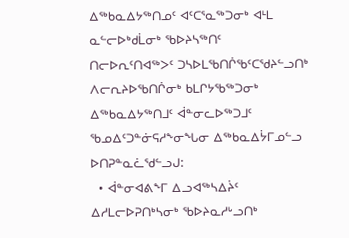ᐃᖅᑲᓇᐃᔭᖅᑎᓄᑦ ᐊᑦᑕᕐᓇᖅᑐᓂᒃ ᐊᒻᒪ ᓇᓪᓕᐅᒃᑯᒫᓂᒃ ᖃᐅᔨᓴᖅᑎᑦ ᑎᓕᐅᕆᑦᑎᐊᖅᐳᑦ ᑐᓴᐅᒪᖃᑎᒌᖃᑦᑕᖁᔨᓪᓗᑎᒃ ᐱᓕᕆᔨᐅᖃᑎᒌᓂᒃ ᑲᒪᒋᔭᖃᖅᑐᓂᒃ ᐃᖅᑲᓇᐃᔭᖅᑎᒧᑦ ᐋᓐᓂᓚᐅᖅᑐᒧᑦ ᖃᓄᐃᑦᑐᓐᓃᕋᓱᖕᓂᖓᓂ ᐃᖅᑲᓇᐃᔮᒥᓄᓪᓗ ᐅᑎᕈᓐᓇᓛᖁᓪᓗᒍ:
  • ᐋᓐᓂᐊᕕᖕᒥ ᐃᓗᐊᖅᓴᐃᔩᑦ ᐃᓱᒪᓕᐅᕈᑎᒃᓴᓂᒃ ᖃᐅᔨᓇᓱᒡᓗᑎᒃ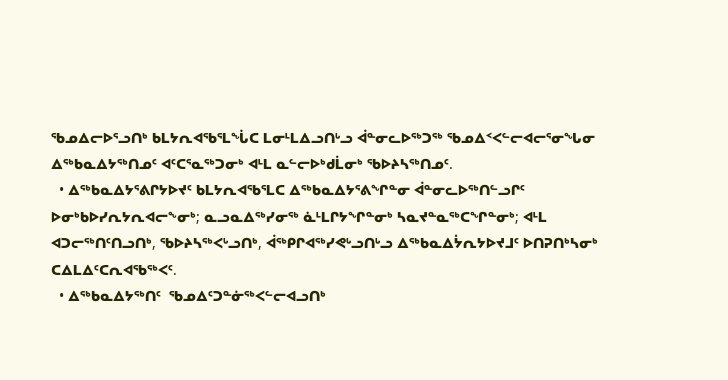ᖃᓄᐃᓕᐅᕐᓗᑎᒃ ᑲᒪᔭᕆᐊᖃᕐᒪᖔᑕ ᒪᓂᒻᒪᐃᓗᑎᒡᓗ ᐋᓐᓂᓚᐅᖅᑐᖅ ᖃᓄᐃᑉᐸᓪᓕᐊᓕᕐᓂᖓᓂ ᐃᖅᑲᓇᐃᔭᖅᑎᓄᑦ ᐊᑦᑕᕐᓇᖅᑐᓂᒃ ᐊᒻᒪ ᓇᓪᓕᐅᒃᑯᒫᓂᒃ ᖃᐅᔨᓴᖅᑎᓄᑦ.
  • ᐃᖅᑲᓇᐃᔭᕐᕕᒋᔭᐅᔪᑦ ᑲᒪᔭᕆᐊᖃᕐᒪᑕ ᐃᖅᑲᓇᐃᔭᕐᕕᖏᓐᓂ ᐋᓐᓂᓚᐅᖅᑎᓪᓗᒋᑦ ᐅᓂᒃᑲᐅᓯᕆᔭᕆᐊᓕᖕᓂᒃ; ᓇᓗᓇᐃᖅᓯᓂᖅ ᓈᒻᒪᒋᔭᖏᓐᓂᒃ ᓴᓇᔪᓐᓇᖅᑕᖏᓐᓂᒃ; ᐊᒻᒪ ᐊᑐᓕᖅᑎᑦᑎᓗᑎᒃ, ᖃᐅᔨᓴᖅᐸᒡᓗᑎᒃ, ᐋᖅᑭᒋᐊᖅᓯᕙᒡᓗᑎᒡᓗ ᐃᖅᑲᓇᐃᔮᕆᔭᐅᔪᒧᑦ ᐅᑎᕈᑎᒃᓴᓂᒃ ᑕᐃᒪᐃᑦᑕᕆᐊᖃᖅᐸᑦ.
  • ᐃᖅᑲᓇᐃᔭᖅᑎᑦ  ᖃᓄᐃᑦᑐᓐᓃᖅᐸᓪᓕᐊᓗᑎᒃ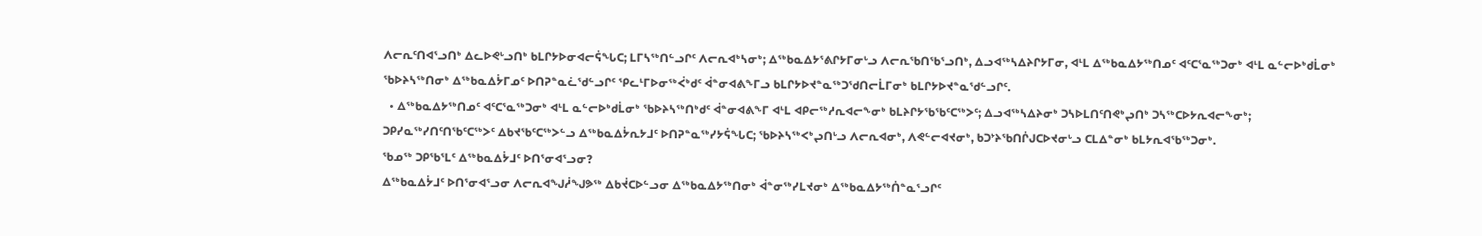ᐱᓕᕆᑦᑎᐊᕐᓗᑎᒃ ᐃᓚᐅᕙᒡᓗᑎᒃ ᑲᒪᒋᔭᐅᓂᐊᓕᕌᖓᑕ; ᒪᒥᓴᖅᑎᓪᓗᒋᑦ ᐱᓕᕆᐊᒃᓴᓂᒃ; ᐃᖅᑲᓇᐃᔭᕐᕕᒋᔭᒥᓂᒡᓗ ᐱᓕᕆᖃᑎᖃᕐᓗᑎᒃ, ᐃᓗᐊᖅᓴᐃᔨᒋᔭᒥᓂ, ᐊᒻᒪ ᐃᖅᑲᓇᐃᔭᖅᑎᓄᑦ ᐊᑦᑕᕐᓇᖅᑐᓂᒃ ᐊᒻᒪ ᓇᓪᓕᐅᒃᑯᒫᓂᒃ ᖃᐅᔨᓴᖅᑎᓂᒃ ᐃᖅᑲᓇᐃᔮᒥᓄᑦ ᐅᑎᕈᓐᓇᓛᖁᓪᓗᒋᑦ ᕿᓚᒻᒥᐅᓂᖅᐹᒃᑯᑦ ᐋᓐᓂᐊᕕᖕᒥᓗ ᑲᒪᒋᔭᐅᔪᓐᓇᖅᑐᖁᑎᓕᒫᒥᓂᒃ ᑲᒪᒋᔭᐅᔪᓐᓇᖁᓪᓗᒋᑦ.
  • ᐃᖅᑲᓇᐃᔭᖅᑎᓄᑦ ᐊᑦᑕᕐᓇᖅᑐᓂᒃ ᐊᒻᒪ ᓇᓪᓕᐅᒃᑯᒫᓂᒃ ᖃᐅᔨᓴᖅᑎᒃᑯᑦ ᐋᓐᓂᐊᕕᖕᒥ ᐊᒻᒪ ᐊᑭᓕᖅᓱᕆᐊᓕᖕᓂᒃ ᑲᒪᔨᒋᔭᖃᖃᑦᑕᖅᐳᑦ; ᐃᓗᐊᖅᓴᐃᔨᓂᒃ ᑐᓴᐅᒪᑎᑦᑎᕙᒃᖢᑎᒃ ᑐᓴᖅᑕᐅᔭᕆᐊᓕᖕᓂᒃ; ᑐᑭᓯᓇᖅᓯᑎᑦᑎᖃᑦᑕᖅᐳᑦ ᐃᑲᔪᖃᑦᑕᖅᐳᓪᓗ ᐃᖅᑲᓇᐃᔮᕆᔭᒧᑦ ᐅᑎᕈᓐᓇᖅᓯᔭᕌᖓᑕ; ᖃᐅᔨᓴᖅᐸᒃᖢᑎᒡᓗ ᐱᓕᕆᐊᓂᒃ, ᐱᕙᓪᓕᐊᔪᓂᒃ, ᑲᑐᔾᔨᖃᑎᒌᒍᑕᐅᔪᓂᒡᓗ ᑕᒪᐃᓐᓂᒃ ᑲᒪᔭᕆᐊᖃᖅᑐᓂᒃ.
ᖃᓄᖅ ᑐᑭᖃᕐᒪᑦ ᐃᖅᑲᓇᐃᔮᒧᑦ ᐅᑎᕐᓂᐊᕐᓗᓂ?
ᐃᖅᑲᓇᐃᔮᒧᑦ ᐅᑎᕐᓂᐊᕐᓗᓂ ᐱᓕᕆᐊᖑᓲᖑᕗᖅ ᐃᑲᔫᑕᐅᓪᓗᓂ ᐃᖅᑲᓇᐃᔭᖅᑎᓂᒃ ᐋᓐᓂᖅᓯᒪᔪᓂᒃ ᐃᖅᑲᓇᐃᔭᖅᑏᓐᓇᕐᓗᒋᑦ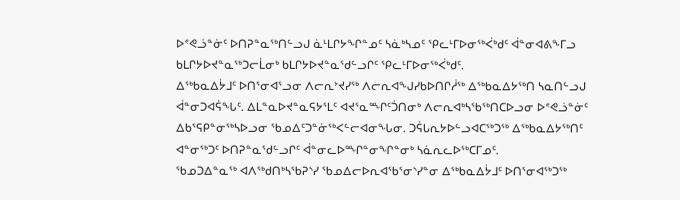ᐅᕝᕙᓘᓐᓃᑦ ᐅᑎᕈᓐᓇᖅᑎᓪᓗᒍ ᓈᒻᒪᒋᔭᖏᓐᓄᑦ ᓴᓈᒃᓴᓄᑦ ᕿᓚᒻᒥᐅᓂᖅᐹᒃᑯᑦ ᐋᓐᓂᐊᕕᖕᒥᓗ ᑲᒪᒋᔭᐅᔪᓐᓇᖅᑐᓕᒫᓂᒃ ᑲᒪᒋᔭᐅᔪᓐᓇᖁᓪᓗᒋᑦ ᕿᓚᒻᒥᐅᓂᖅᐹᒃᑯᑦ.
ᐃᖅᑲᓇᐃᔮᒧᑦ ᐅᑎᕐᓂᐊᕐᓗᓂ ᐱᓕᕆᔾᔪᓯᖅ ᐱᓕᕆᐊᖑᓯᑲᐅᑎᒋᓲᖅ ᐃᖅᑲᓇᐃᔭᖅᑎ ᓴᓇᑎᓪᓗᒍ ᐋᓐᓂᑐᐊᕌᖓᑦ. ᐃᒪᓐᓇᐅᔪᓐᓇᕋᔭᕐᒪᑦ ᐊᔪᕐᓇᙱᑦᑑᑎᓂᒃ ᐱᓕᕆᐊᒃᓴᖃᖅᑎᑕᐅᓗᓂ ᐅᕝᕙᓘᓐᓃᑦ ᐃᑲᕐᕋᑭᓐᓂᖅᓴᐅᓗᓂ ᖃᓄᐃᑦᑐᓐᓃᖅᐸᓪᓕᐊᓂᖓᓂ. ᑐᕌᒐᕆᔭᐅᓪᓗᐊᑕᖅᑐᖅ ᐃᖅᑲᓇᐃᔭᖅᑎᑦ ᐊᓐᓂᖅᑐᑦ ᐅᑎᕈᓐᓇᖁᓪᓗᒋᑦ ᐋᓐᓂᓚᐅᙱᓐᓂᖏᓐᓂᒃ ᓴᓈᕆᓚᐅᖅᑕᒥᓄᑦ.
ᖃᓄᑐᐃᓐᓇᖅ ᐊᐱᖅᑯᑎᒃᓴᖃᕈᔅᓯ ᖃᓄᐃᓕᐅᕆᐊᖃᕐᓂᔅᓯᓐᓂ ᐃᖅᑲᓇᐃᔮᒧᑦ ᐅᑎᕐᓂᐊᖅᑐᖅ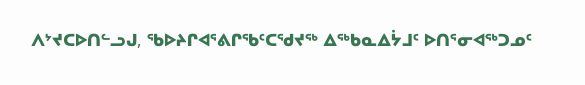ᐱᔾᔪᑕᐅᑎᓪᓗᒍ, ᖃᐅᔨᒋᐊᕐᕕᒋᖃᑦᑕᖁᔪᖅ ᐃᖅᑲᓇᐃᔮᒧᑦ ᐅᑎᕐᓂᐊᖅᑐᓄᑦ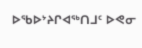ᐅᖃᐅᔾᔨᒋᐊᖅᑎᒧᑦ ᐅᕙᓂ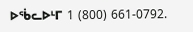ᐅᖄᓚᐅᒻᒥ 1 (800) 661-0792.